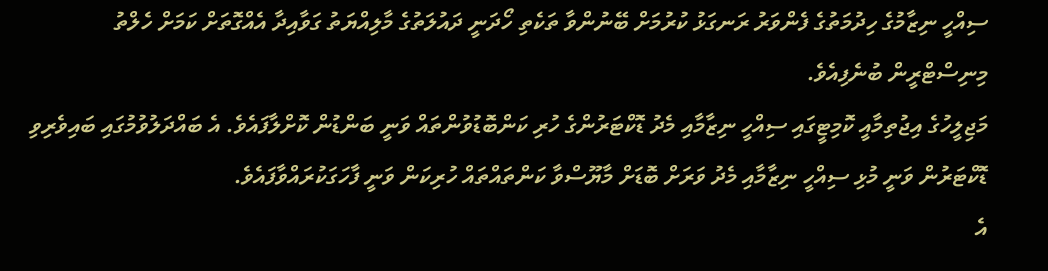ސިއްހީ ނިޒާމުގެ ހިދުމަތުގެ ފެންވަރު ރަނގަޅު ކުރުމަށް ބޭނުންވާ ތަކެތި ހޯދަނީ ދައުލަތުގެ މާލިއްޔަތު ގަވާއިދާ އެއްގޮތަށް ކަމަށް ހެލްތު މިނިސްޓްރީން ބުނެފިއެވެ.
މަޖިލީހުގެ އިޖުތިމާއީ ކޮމިޓީގައި ސިއްހީ ނިޒާމާއި މެދު ޑޮކްޓަރުންގެ ހުރި ކަންބޮޑުވުންތައް ވަނީ ބަންޑުން ކޮށްލާފައެވެ. އެ ބައްދަލުވުމުގައި ބައިވެރިވި ޑޮކްޓަރުން ވަނީ މުޅި ސިއްހީ ނިޒާމާއި މެދު ވަރަށް ބޮޑަށް މާޔޫސްވާ ކަންތައްތައް ހުރިކަން ވަނީ ފާހަގަކުރައްވާފައެވެ.
އެ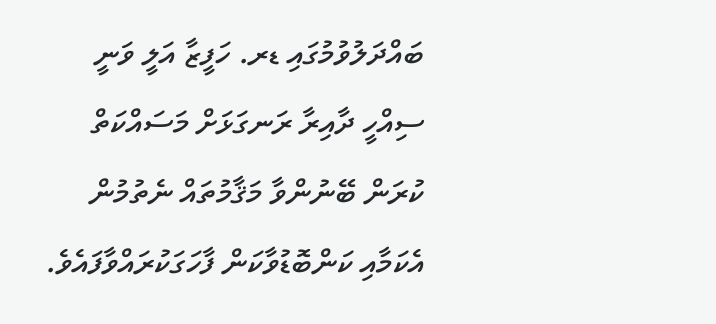ބައްދަލުވުމުގައި ޑރ. ހަފީޒާ އަލީ ވަނީ ސިއްހީ ދާއިރާ ރަނގަޅަށް މަސައްކަތް ކުރަން ބޭނުންވާ މަޤާމުތައް ނެތުމުން އެކަމާއި ކަންބޮޑުވާކަން ފާހަގަކުރައްވާފައެވެ.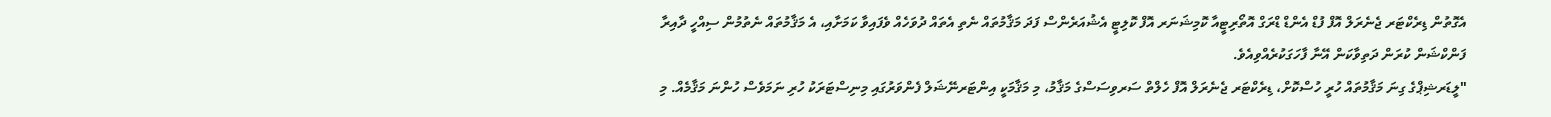އެގޮތުން ޑިރެކްޓަރ ޖެނެރަލް އޮފް ފުޑް އެންޑް ޑްރަގް އޮތޯރިޓީއާ ކޮމިޝަނަރ އޮފް ކޮލިޓީ އެޝުއަރެންސް ފަދަ މަޤާމުތައް ނެތި އެތައް ދުވަހެއް ވެފައިވާ ކަމަށާއި، އެ މަޤާމުތައް ނެތުމުން ސިއްހީ ދާއިރާ ފަންކްޝަން ކުރަން ދަތިވާކަން އޭނާ ފާހަގަކުރެއްވިއެވެ.
"ލީޑަރޝިޕްގެ ގިނަ މަޤާމުތައް ހުރީ ހުސްކޮށް، ޑިރެކްޓަރ ޖެނެރަލް އޮފް ހެލްތް ސަރވިސަސްގެ މަޤާމު، މި މަޤާމަކީ އިންޓަރނޭޝަލް ފެންވަރުގައި މިނިސްޓަރަކު ހުރި ނަމަވެސް ހުންނަ މަޤާމެއް. މި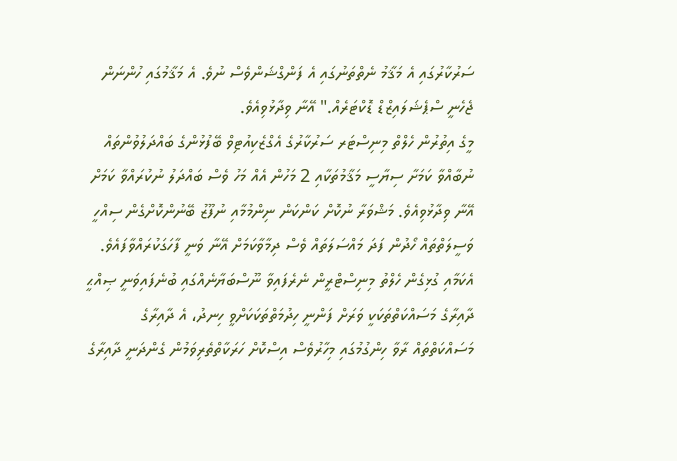ސަރުކާރުގައި އެ މަޤާމު ނެތްތަނުގައި އެ ފަންގްޝަންވެސް ނުވެ. އެ މަޤާމުގައި ހުންނަން ޖެހެނީ ސްޕެޝަލައިޒްޑް ޑޮކްޓަރެއް." އޭނާ ވިދާޅުވިއެވެ.
މީގެ އިތުރުން ހެލްތް މިނިސްޓަރ ސަރުކާރުގެ އެގްޒެކިއުޓިވް ބޭފުޅުންގެ ބައްދަލުވުންތައް ނުބާއްވާ ކަމަށާ ސިޔާސީ މަޤާމުތަކާއި 2 މަހުން އެއް މަހު ވެސް ބައްދަލު ނުކުރައްވާ ކަމަށް އޭނާ ވިދާޅުވިއެވެ. މަޝްވަރާ ނުކޮށް ކަންކަން ނިންމުމާއި ނުފޫޒު ބޭނުންކޮށްގެން ސިއްހީ ވަސީލަތްތައް ހޯދުން ފަދަ މައްސަލަތައް ވެސް ދިމާވާކަމަށް އޭނާ ވަނީ ފާހަގަކުރައްވާފައެވެ.
އެކަމާއި ގުޅިގެން ހެލްތު މިނިސްޓްރީން ނެރެފައިވާ ނޫސްބަޔާނެއްގައި ބުނެފައިވަނީ ޞިއްޙީ ދާއިރާގެ މަސައްކަތްތަކަކީ ވަރަށް ފަންނީ ހިދުމަތްތަކަކަށްވީ ހިނދު، އެ ދާއިރާގެ މަސައްކަތްތައް ރާވާ ހިންގުމުގައި މިހާރުވެސް އިސްކޮށް ހަރަކާތްތެރިވަމުން ގެންދަނީ ދާއިރާގެ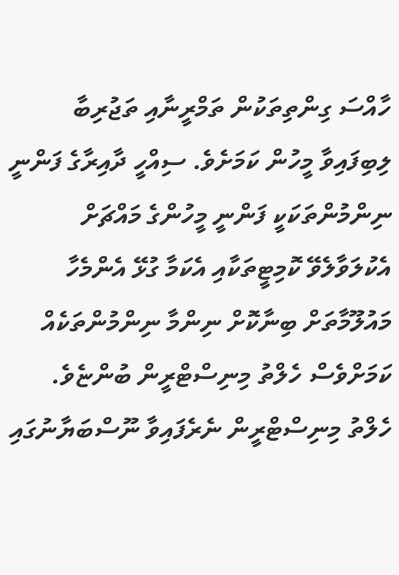ހާއްސަ ގިންތިތަކުން ތަމްރީނާއި ތަޖުރިބާ ލިބިފައިވާ މީހުން ކަމަށެވެ. ސިއްހީ ދާއިރާގެ ފަންނީ ނިންމުންތަކަކީ ފަންނީ މީހުންގެ މައްޗަށް އެކުލަވާލެވޭ ކޮމިޓީތަކާއި އެކަމާ ގުޅޭ އެންމެހާ މައުލޫމާތަށް ބިނާކޮށް ނިންމާ ނިންމުންތަކެއް ކަމަށްވެސް ހެލްތު މިނިސްޓްރީން ބުންޏެވެ.
ހެލްތު މިނިސްޓްރީން ނެރެފައިވާ ނޫސްބަޔާނުގައި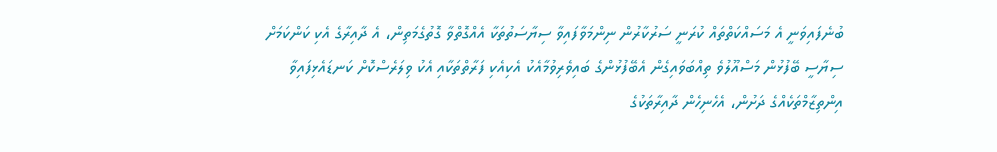ބުނެފައިވަނީ އެ މަސައްކަތްތައް ކުރަނީ ސަރުކާރުން ނިންމަވާފައިވާ ސިޔާސަތުތަކާ އެއްގޮތްވާ ގޮތުގެމަތިން، އެ ދާއިރާގެ އެކި ކަންކަމަށް
ސިޔާސީ ބޭފުޅުން މަސްއޫލުވެ ތިއްބަވައިގެން އެބޭފުޅުންގެ ބައިވެރިވުމާއެކު އެކިއެކި ފަރާތްތަކާއި އެކު ވިލަރެސްކޮށް ކަނޑައެޅިފައިވާ އިންތިޒާމްތަކެއްގެ ދަށުން، އެހެނިހެން ދާއިރާތަކުގެ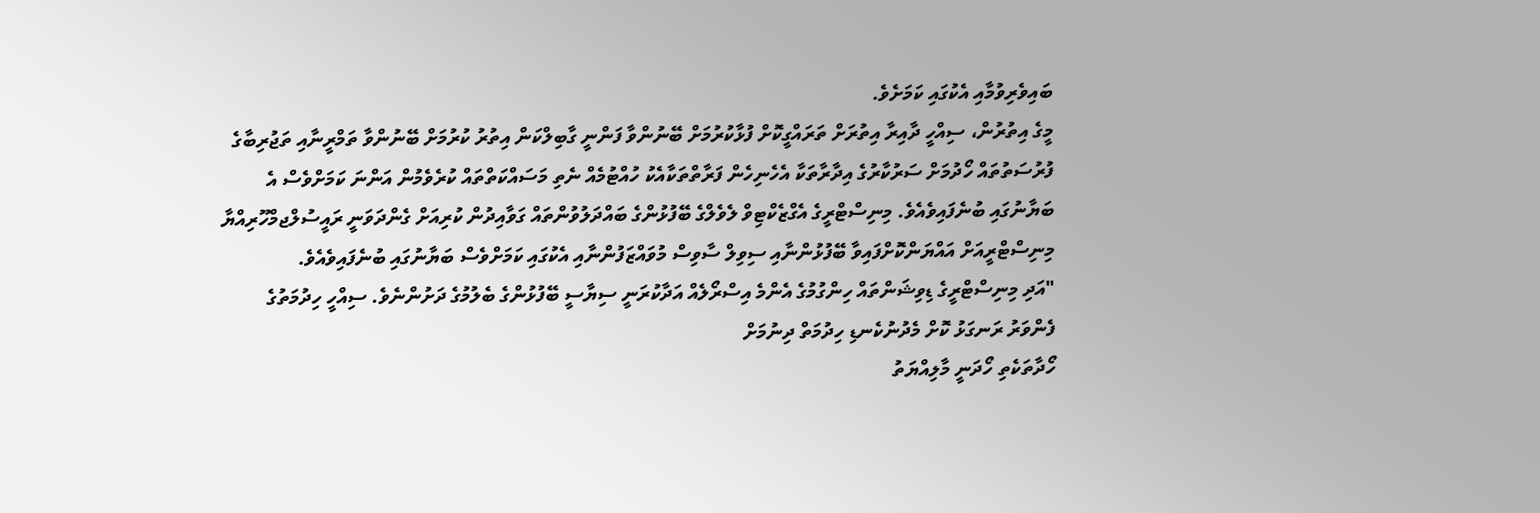ބައިވެރިވުމާއި އެކުގައި ކަމަށެވެ.
މީގެ އިތުރުން، ސިއްހީ ދާއިރާ އިތުރަށް ތަރައްގީކޮށް ފުޅާކުރުމަށް ބޭނުންވާ ފަންނީ ގާބިލްކަން އިތުރު ކުރުމަށް ބޭނުންވާ ތަމްރީނާއި ތަޖުރިބާގެ ފުރުސަތުތައް ހޯދުމަށް ސަރުކާރުގެ އިދާރާތަކާ އެހެނިހެން ފަރާތްތަކާއެކު ހުއްޓުމެއް ނެތި މަސައްކަތްތައް ކުރެވެމުން އަންނަ ކަމަށްވެސް އެ ބަޔާނުގައި ބުނެފައިވެއެވެ. މިނިސްޓްރީގެ އެގްޒެކްޓިވް ލެވެލްގެ ބޭފުޅުންގެ ބައްދަލުވުންތައް ގަވާއިދުން ކުރިއަށް ގެންދަވަނީ ރައީސުލްޖމްހޫރިއްޔާ މިނިސްޓްރީއަށް އައްޔަންކޮށްފައިވާ ބޭފުޅުންނާއި ސިވިލް ސާވިސް މުވައްޒަފުންނާއި އެކުގައި ކަމަށްވެސް ބަޔާނުގައި ބުނެފައިވެއެވެ.
"އަދި މިނިސްޓްރީގެ ޑިވިޝަންތައް ހިންގުމުގެ އެންމެ އިސްރޯލެއް އަދާކުރަނީ ސިޔާސީ ބޭފުޅުންގެ ބެލުމުގެ ދަށުންނެވެ. ސިއްހީ ހިދުމަތުގެ ފެންވަރު ރަނގަޅު ކޮށް މެދުނުކެނޑި ހިދުމަތް ދިނުމަށް
ހޯދާތަކެތި ހޯދަނީ މާލިއްޔަތު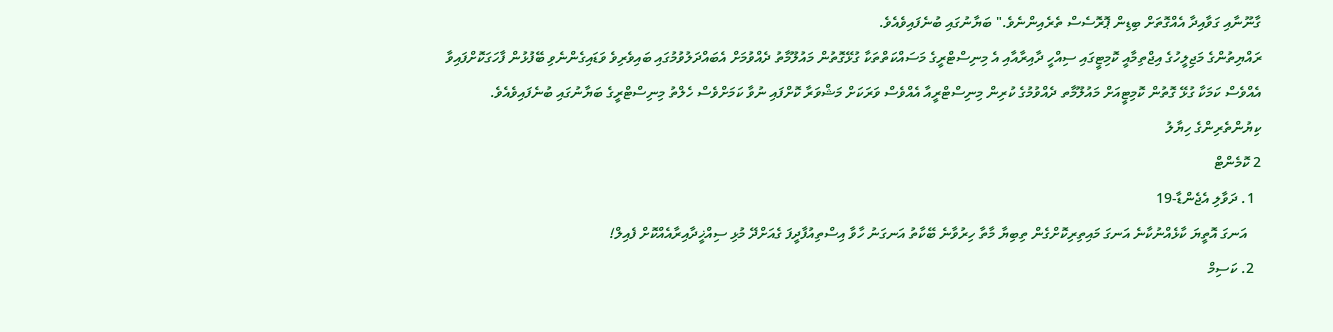ގާނޫނާއި ގަވާއިދާ އެއްގޮތަށް ބިޑިން ޕޮރޮސެސް ތެރެއިންނެވެ." ބަޔާނުގައި ބުނެފައިވެއެވެ.
ރައްޔިތުންގެ މަޖިލީހުގެ އިޖްތިމާއީ ކޮމިޓީގައި ސިއްހީ ދާއިރާއާއި އެ މިނިސްޓްރީގެ މަސައްކަތްތަކާ ގުޅޭގޮތުން މައުލޫމާތު ދެއްވުމަށް އެބައްދަލުވުމުގައި ބައިވެރިވެ ވަޑައިގެންނެވި ބޭފުޅުން ފާހަގަކޮށްފައިވާ އެއްވެސް ކަމަކާ ގުޅޭ ގޮތުން ކޮމިޓީއަށް މައުލޫމާތ ދެއްވުމުގެ ކުރިން މިނިސްޓްރީއާ އެއްވެސް ވަރަކަށް މަޝްވަރާ ކޮށްފައި ނުވާ ކަމަށްވެސް ހެލްތު މިނިސްޓްރީގެ ބަޔާނުގައި ބުނެފައިވެއެވެ.
ކިޔުންތެރިންގެ ހިޔާލު
2 ކޮމެންޓް
  1. ދަވާލި އެޖެންޑާ-19
    އަނގަ އޮތީޔަ ކާޅެއްނުކާނެ އަނގަ މައިތިރިކޮށްގެން ތިބިޔާ މާތާ ހިރުވާނެ ބޭކާތު އަނގަނު ހާވާ އިސްތިއުފާދީފަ ގެއަށްދޭ މުޅި ސިއްޚީދާއިރާއެއްކޮށް ފެއިލް!
  2. ކަސިމް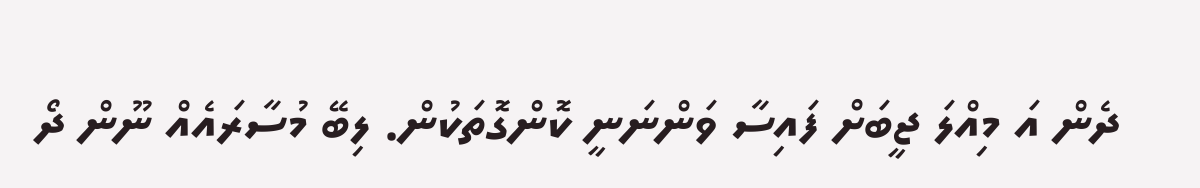ދެން އަ މިއްލަ ޖީބަށް ފައިސާ ވަންނަނީ ކޮންގޮތަކުން. ލިބޭ މުސާރައެއް ނޫން ދޯ